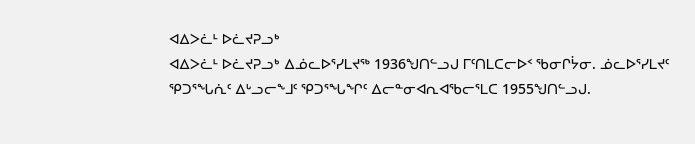ᐊᐃᐳᓛᒻ ᐅᓛᔪᕈᓗᒃ
ᐊᐃᐳᓛᒻ ᐅᓛᔪᕈᓗᒃ ᐃᓅᓚᐅᕐᓯᒪᔪᖅ 1936ᖑᑎᓪᓗᒍ ᒥᑦᑎᒪᑕᓕᐅᑉ ᖃᓂᒋᔮᓂ. ᓅᓚᐅᕐᓯᒪᔪᑦ ᕿᑐᕐᖓᕇᑦ ᐃᒡᓗᓕᖕᒧᑦ ᕿᑐᕐᖓᖏᑦ ᐃᓕᓐᓂᐊᕆᐊᖃᓕᕐᒪᑕ 1955ᖑᑎᓪᓗᒍ.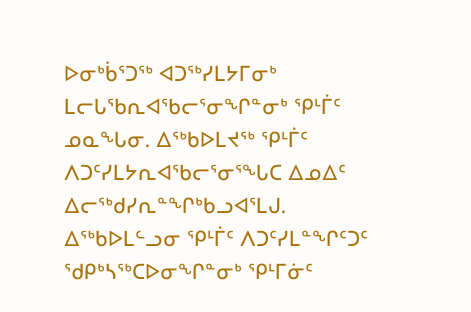ᐅᓂᒃᑳᕐᑐᖅ ᐊᑐᖅᓯᒪᔭᒥᓂᒃ ᒪᓕᒐᖃᕆᐊᖃᓕᕐᓂᖏᓐᓂᒃ ᕿᒻᒦᑦ ᓄᓇᖓᓂ. ᐃᖅᑲᐅᒪᔪᖅ ᕿᒻᒦᑦ ᐱᑐᑦᓯᒪᔭᕆᐊᖃᓕᕐᓂᕐᖓᑕ ᐃᓄᐃᑦ ᐃᓕᖅᑯᓯᕆᓐᖏᒃᑲᓗᐊᕐᒪᒍ. ᐃᖅᑲᐅᒪᓪᓗᓂ ᕿᒻᒦᑦ ᐱᑐᑦᓯᒪᓐᖏᑦᑐᑦ ᖁᑭᒃᓴᖅᑕᐅᓂᖏᓐᓂᒃ ᕿᒻᒥᓃᑦ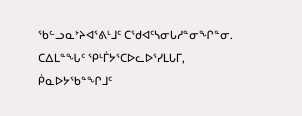ᖃᓪᓗᓇᔾᔨᐊᕐᕕᒻᒧᑦ ᑕᖁᐊᑦᓴᓂᒐᓱᓐᓂᖏᓐᓂ. ᑕᐃᒪᓐᖓᑦ ᕿᒻᒦᔭᕐᑕᐅᓚᐅᕐᓯᒪᒐᒥ, ᑮᓇᐅᔭᖃᓐᖏᒧᑦ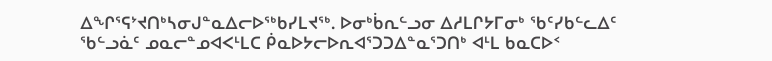ᐃᖏᕐᕋᔾᔪᑎᒃᓴᓂᒍᓐᓇᐃᓕᐅᖅᑲᓯᒪᔪᖅ. ᐅᓂᒃᑳᕆᓪᓗᓂ ᐃᓱᒪᒋᔭᒥᓂᒃ ᖃᑦᓯᑲᓪᓚᐃᑦ ᖃᓪᓗᓈᑦ ᓄᓇᓕᓐᓄᐊᐸᒻᒪᑕ ᑮᓇᐅᔭᓕᐅᕆᐊᕐᑐᑐᐃᓐᓇᕐᑐᑎᒃ ᐊᒻᒪ ᑲᓇᑕᐅᑉ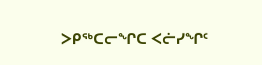ᐳᑭᖅᑕᓕᖏᑕ ᐸᓖᓯᖏᑦ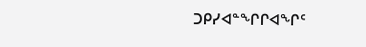ᑐᑭᓯᐊᓐᖏᒋᐊᖏᑦ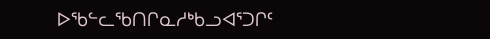ᐅᖃᓪᓚᖃᑎᒋᓇᓱᒃᑲᓗᐊᕐᑐᒋᑦ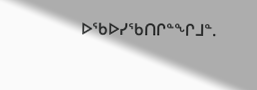ᐅᖃᐅᓯᖃᑎᒋᓐᖏᒧᓐ.